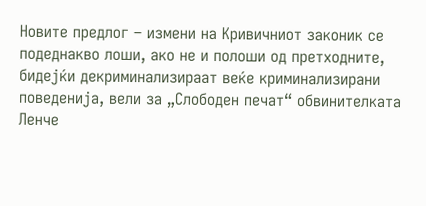Новите предлог – измени на Кривичниот законик се подеднакво лоши, ако не и полоши од претходните, бидејќи декриминализираат веќе криминализирани поведенија, вели за „Слободен печат“ обвинителката Ленче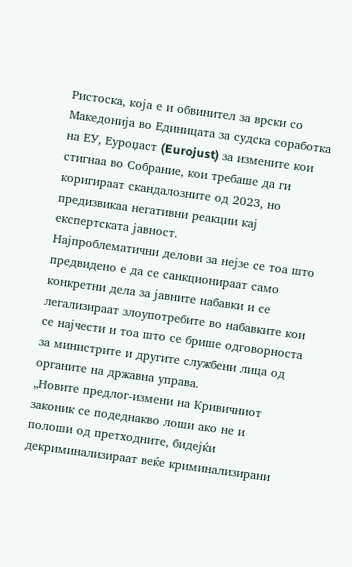Ристоска, која е и обвинител за врски со Македонија во Единицата за судска соработка на ЕУ, Еуроџаст (Eurojust) за измените кои стигнаа во Собрание, кои требаше да ги коригираат скандалозните од 2023, но предизвикаа негативни реакции кај експертската јавност.
Најпроблематични делови за нејзе се тоа што предвидено е да се санкционираат само конкретни дела за јавните набавки и се легализираат злоупотребите во набавките кои се најчести и тоа што се брише одговорноста за министрите и другите службени лица од органите на државна управа.
„Новите предлог-измени на Кривичниот законик се подеднакво лоши ако не и полоши од претходните, бидејќи декриминализираат веќе криминализирани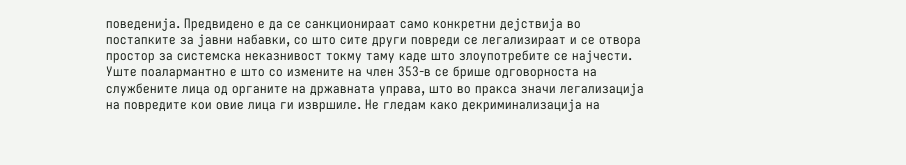поведенија. Предвидено е да се санкционираат само конкретни дејствија во постапките за јавни набавки, со што сите други повреди се легализираат и се отвора простор за системска неказнивост токму таму каде што злоупотребите се најчести. Уште поалармантно е што со измените на член 353-в се брише одговорноста на службените лица од органите на државната управа, што во пракса значи легализација на повредите кои овие лица ги извршиле. Не гледам како декриминализација на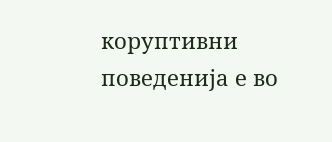коруптивни поведенија е во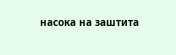насока на заштита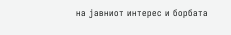на јавниот интерес и борбата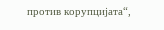против корупцијата“,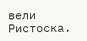вели Ристоска.